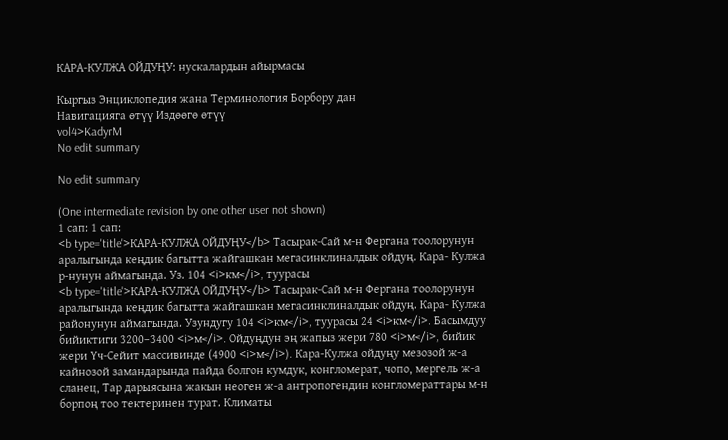КАРА-КУЛЖА ОЙДУҢУ: нускалардын айырмасы

Кыргыз Энциклопедия жана Терминология Борбору дан
Навигацияга өтүү Издөөгө өтүү
vol4>KadyrM
No edit summary

No edit summary

(One intermediate revision by one other user not shown)
1 сап: 1 сап:
<b type='title'>КАРА-КУЛЖА ОЙДУҢУ</b> Тасырак-Сай м-н Фергана тоолорунун аралыгында кеңдик багытта жайгашкан мегасинклиналдык ойдуң. Кара- Кулжа р-нунун аймагында. Уз. 104 <i>км</i>, туурасы
<b type='title'>КАРА-КУЛЖА ОЙДУҢУ</b> Тасырак-Сай м-н Фергана тоолорунун аралыгында кеңдик багытта жайгашкан мегасинклиналдык ойдуң. Кара- Кулжа районунун аймагында. Узундугу 104 <i>км</i>, туурасы 24 <i>км</i>. Басымдуу бийиктиги 3200–3400 <i>м</i>. Ойдуңдун эң жапыз жери 780 <i>м</i>, бийик жери Үч-Сейит массивинде (4900 <i>м</i>). Кара-Кулжа ойдуңу мезозой ж-а кайнозой замандарында пайда болгон кумдук, конгломерат, чопо, мергель ж-а сланец, Тар дарыясына жакын неоген ж-а антропогендин конгломераттары м-н борпоң тоо тектеринен турат. Климаты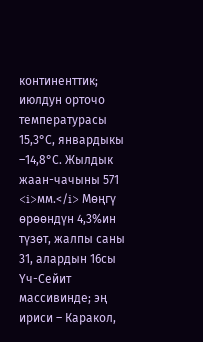континенттик; июлдун орточо температурасы 15,3°С, январдыкы –14,8°С. Жылдык жаан-чачыны 571 <i>мм.</i> Мөңгү өрөөндүн 4,3%ин түзөт, жалпы саны 31, алардын 16сы Үч-Сейит массивинде; эң ириси – Каракол,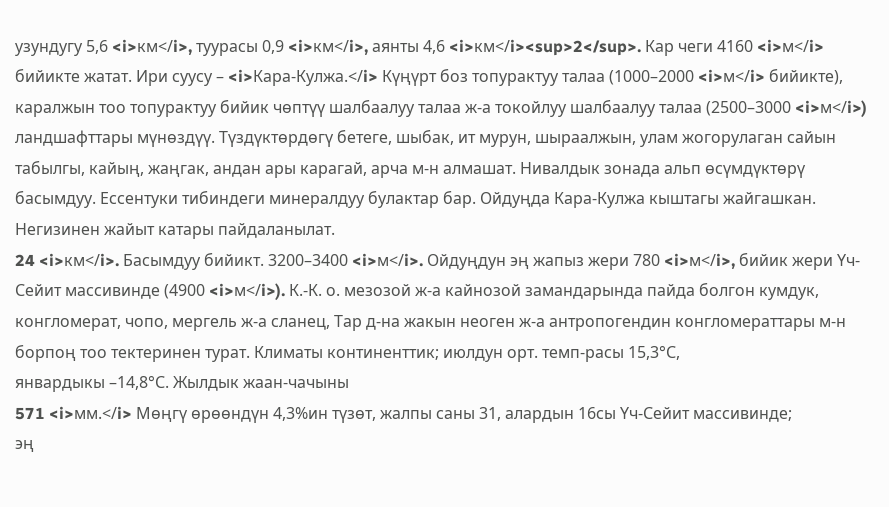узундугу 5,6 <i>км</i>, туурасы 0,9 <i>км</i>, аянты 4,6 <i>км</i><sup>2</sup>. Кар чеги 4160 <i>м</i> бийикте жатат. Ири суусу – <i>Кара-Кулжа.</i> Күңүрт боз топурактуу талаа (1000–2000 <i>м</i> бийикте), каралжын тоо топурактуу бийик чөптүү шалбаалуу талаа ж-а токойлуу шалбаалуу талаа (2500–3000 <i>м</i>) ландшафттары мүнөздүү. Түздүктөрдөгү бетеге, шыбак, ит мурун, шыраалжын, улам жогорулаган сайын табылгы, кайың, жаңгак, андан ары карагай, арча м-н алмашат. Нивалдык зонада альп өсүмдүктөрү басымдуу. Ессентуки тибиндеги минералдуу булактар бар. Ойдуңда Кара-Кулжа кыштагы жайгашкан. Негизинен жайыт катары пайдаланылат.
24 <i>км</i>. Басымдуу бийикт. 3200–3400 <i>м</i>. Ойдуңдун эң жапыз жери 780 <i>м</i>, бийик жери Үч-Сейит массивинде (4900 <i>м</i>). К.-К. о. мезозой ж-а кайнозой замандарында пайда болгон кумдук, конгломерат, чопо, мергель ж-а сланец, Тар д-на жакын неоген ж-а антропогендин конгломераттары м-н борпоң тоо тектеринен турат. Климаты континенттик; июлдун орт. темп-расы 15,3°С,
январдыкы –14,8°С. Жылдык жаан-чачыны
571 <i>мм.</i> Мөңгү өрөөндүн 4,3%ин түзөт, жалпы саны 31, алардын 16сы Үч-Сейит массивинде;
эң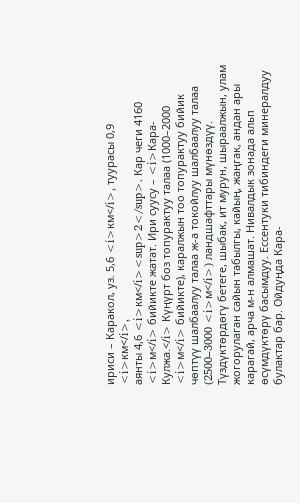ириси – Каракол, уз. 5,6 <i>км</i>, туурасы 0,9 <i>км</i>,
аянты 4,6 <i>км</i><sup>2</sup>. Кар чеги 4160 <i>м</i> бийикте жатат. Ири суусу – <i>Кара-Кулжа.</i> Күңүрт боз топурактуу талаа (1000–2000 <i>м</i> бийикте), каралжын тоо топурактуу бийик чөптүү шалбаалуу талаа ж-а токойлуу шалбаалуу талаа (2500–3000 <i>м</i>) ландшафттары мүнөздүү. Түздүктөрдөгү бетеге, шыбак, ит мурун, шыраалжын, улам жогорулаган сайын табылгы, кайың, жаңгак, андан ары карагай, арча м-н алмашат. Нивалдык зонада альп
өсүмдүктөрү басымдуу. Ессентуки тибиндеги минералдуу булактар бар. Ойдуңда Кара-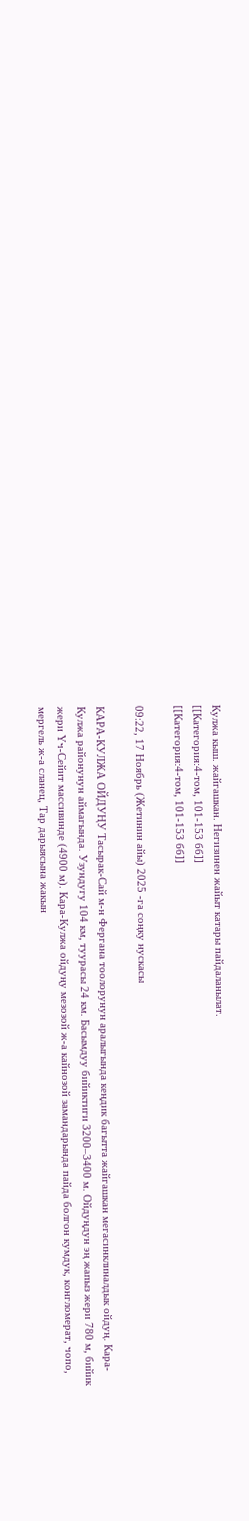Кулжа кыш. жайгашкан. Негизинен жайыт катары пайдаланылат.
[[Категория:4-том, 101-153 бб]]
[[Категория:4-том, 101-153 бб]]

09:22, 17 Ноябрь (Жетинин айы) 2025 -га соңку нускасы

КАРА-КУЛЖА ОЙДУҢУ Тасырак-Сай м-н Фергана тоолорунун аралыгында кеңдик багытта жайгашкан мегасинклиналдык ойдуң. Кара- Кулжа районунун аймагында. Узундугу 104 км, туурасы 24 км. Басымдуу бийиктиги 3200–3400 м. Ойдуңдун эң жапыз жери 780 м, бийик жери Үч-Сейит массивинде (4900 м). Кара-Кулжа ойдуңу мезозой ж-а кайнозой замандарында пайда болгон кумдук, конгломерат, чопо, мергель ж-а сланец, Тар дарыясына жакын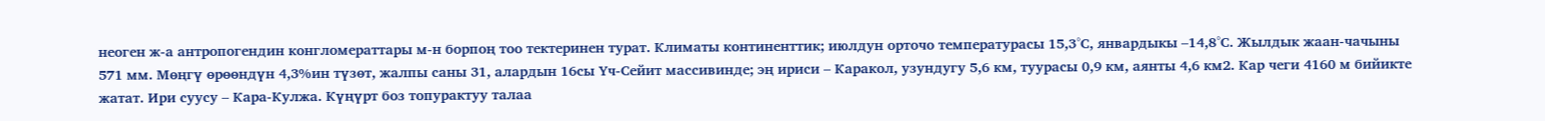неоген ж-а антропогендин конгломераттары м-н борпоң тоо тектеринен турат. Климаты континенттик; июлдун орточо температурасы 15,3°С, январдыкы –14,8°С. Жылдык жаан-чачыны 571 мм. Мөңгү өрөөндүн 4,3%ин түзөт, жалпы саны 31, алардын 16сы Үч-Сейит массивинде; эң ириси – Каракол, узундугу 5,6 км, туурасы 0,9 км, аянты 4,6 км2. Кар чеги 4160 м бийикте жатат. Ири суусу – Кара-Кулжа. Күңүрт боз топурактуу талаа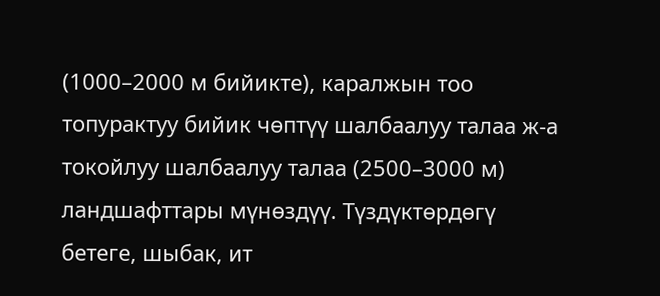(1000–2000 м бийикте), каралжын тоо топурактуу бийик чөптүү шалбаалуу талаа ж-а токойлуу шалбаалуу талаа (2500–3000 м) ландшафттары мүнөздүү. Түздүктөрдөгү бетеге, шыбак, ит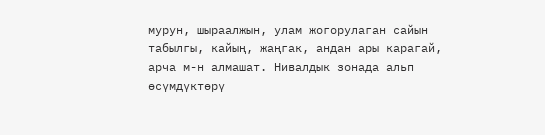мурун, шыраалжын, улам жогорулаган сайын табылгы, кайың, жаңгак, андан ары карагай, арча м-н алмашат. Нивалдык зонада альп өсүмдүктөрү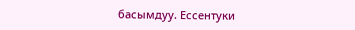басымдуу. Ессентуки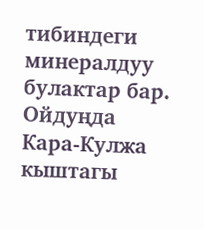тибиндеги минералдуу булактар бар. Ойдуңда Кара-Кулжа кыштагы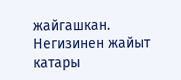жайгашкан. Негизинен жайыт катары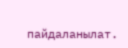пайдаланылат.